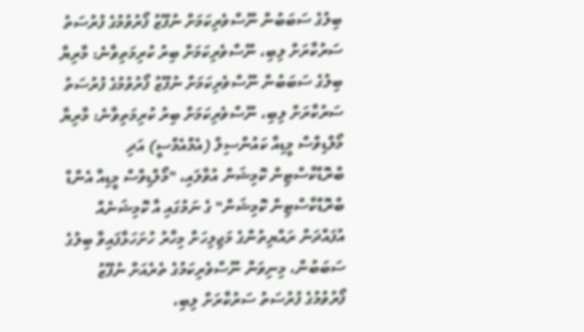ބިލުގެ ސަބަބުން ނޫސްވެރިކަމަށް ނުފޫޒު ފޯރުވުމުގެ ފުރުސަތު ސަރުކާރަށް ލިބި، ނޫސްވެރިކަމަށް ބިރު ކުރިމަތިވާނެ: މާރިޔާ
ބިލުގެ ސަބަބުން ނޫސްވެރިކަމަށް ނުފޫޒު ފޯރުވުމުގެ ފުރުސަތު ސަރުކާރަށް ލިބި، ނޫސްވެރިކަމަށް ބިރު ކުރިމަތިވާނެ: މާރިޔާ
މޯލްޑިވްސް މީޑިއާ ކައުންސިލް (އެމްއެމްސީ) އަދި ބްރޮޑްކާސްޓިން ކޮމިޝަން އުވާލައި، "މޯލްޑިވްސް މީޑިއާ އެންޑް ބްރޮޑްކާސްޓިން ކޮމިޝަން" ގެ ނަމުގައި އާ ކޮމިޝަނެއް އުފައްދަން ރައްޔިތުންގެ މަޖިލިހަށް މިހާރު ހުށަހަޅާފައިވާ ބިލުގެ ސަބަބުން، މިނިވަން ނޫސްވެރިކަމުގެ ތެރެއަށް ނުފޫޒު ފޯރުވުމުގެ ފުރުސަތު ސަރުކާރަށް ލިބި،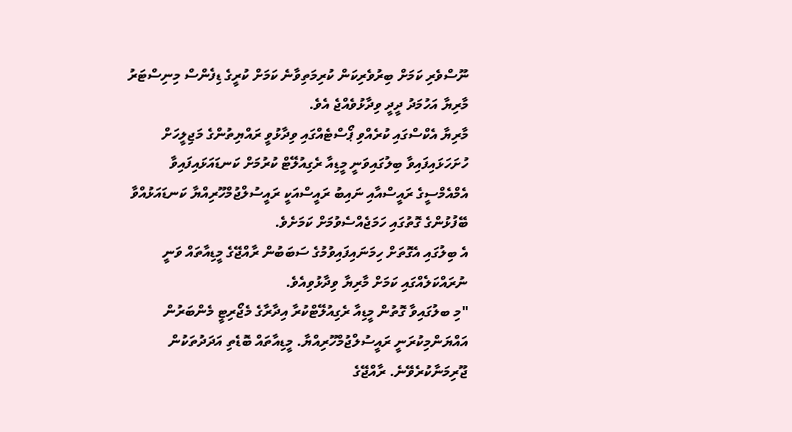ނޫސްވެރި ކަމަށް ބިރުވެރިކަން ކުރިމަތިވާނެ ކަމަށް ކުރީގެ ޑިފެންސް މިނިސްޓަރު މާރިޔާ އަހުމަދު ދީދީ ވިދާޅުވެއްޖެ އެވެ.
މާރިޔާ އެކްސްގައި ކުރެއްވި ޕޯސްޓެއްގައި ވިދާޅުވީ ރައްޔިތުންގެ މަޖިލީހަށް ހުށަހަޅައިފައިވާ ބިލުގައިވަނީ މީޑިއާ ރެގިއުލޭޓް ކުރުމަށް ކަނޑައަޅައިފައިވާ އެމްއެމްސީގެ ރައީސްއާއި ނައިބު ރައީސްއަކީ ރައީސުލްޖުމްހޫރިއްޔާ ކަނޑައަޅުއްވާ ބޭފުޅުންގެ ގޮތުގައި ހަމަޖެއްސެވުމަށް ކަމަށެވެ.
އެ ބިލުގައި އެގޮތަށް ހިމަނައިފައިވުމުގެ ސަބަބުން ރާއްޖޭގެ މީޑިއާތައް ވަނީ ނުރައްކަލެއްގައި ކަމަށް މާރިޔާ ވިދާޅުވިއެވެ.
"މި ބލުގައިވާ ގޮތުން މީޑިއާ ރެގިއުލޭޓްކުރާ އިދާރާގެ މެޖޯރިޓީ މެންބަރުން އައްޔަންމިކުރަނީ ރައީސުލްޖުމްހޫރިއްޔާ. މީޑިއާތައް ބޮޑެތި އަދަދުތަކުން ޖޫރިމަނާކުރެވޭނެ. ރާއްޖޭގެ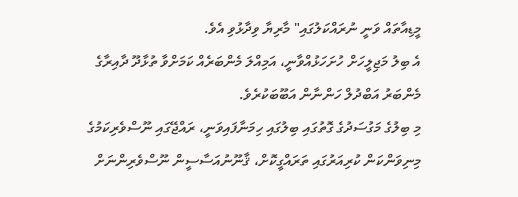މީޑިއާތައް ވަނީ ނުރައްކަލުގައި" މާރިޔާ ވިދާޅުވި އެވެ.
އެ ބިލު މަޖިލީހަށް ހުށަހަޅުއްވާނީ، އަމިއްލަ މެންބަރެއް ކަމަށްވާ ތުޅާދޫ ދާއިރާގެ މެންބަރު އަބްދުލް ހަންނާން އަބޫބަކުރެވެ.
މި ބިލުގެ މަގުސަދުގެ ގޮތުގައި ބިލުގައި ހިމަނާފައިވަނީ، ރައްޖޭގައި ނޫސްވެރިކަމުގެ މިނިވަންކަން ކުރިއަރުގައި ތަރައްގީކޮށް، ޤާނޫނުއަސާސީން ނޫސްވެރިންނަށް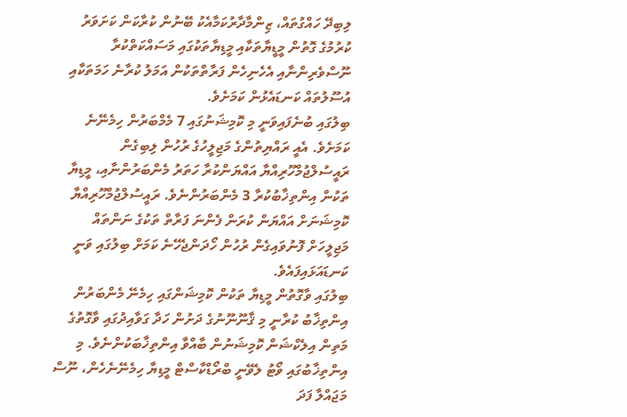ލިބިދޭ ހައްގުތައް، ޒިންމާދާރުކަމާއެކު ބޭނުން ކުރާކަން ކަށަވަރު ކުރުމުގެ ގޮތުން މީޑީޔާތަކާއި މީޑިޔާތަކުގައި މަސައްކަތްކުރާ ނޫސްވެރިންނާއި އެހެނިހެން ފަރާތްތަކުން އަމަލު ކުރާނެ ހަމަތަކާއި އުސޫލުތައް ކަނޑައެޅުން ކަމަށެވެ.
ބިލުގައި ބުނެފައިވަނީ މި ކޮމިޝަނުގައި 7 މެމްބަރުން ހިމެނޭނެ ކަމަށެވެ. އެއީ ރައްޔިތުންގެ މަޖިލީހުގެ ރުހުން ލިބިގެން ރައީސުލްޖުމްހޫރިއްޔާ އައްޔަންކުރާ ހަތަރު މެންބަރުންނާއި، މީޑިޔާ ތަކުން އިންތިޚާބުކުރާ 3 މެންބަރުންނެވެ. ރައީސުލްޖުމްހޫރިއްޔާ ކޮމިޝަނަށް އައްޔަން ކުރަން ފެންނަ ފަރާތް ތަކުގެ ނަންތައް މަޖިލީހަށް ފޮނުވައިގެން ރުހުން ހޯދަންޖެހޭނެ ކަމަށް ބިލުގައި ވަނީ ކަނޑައަޅައިފައެވެ.
ބިލުގައި ވާގޮތުން މީޑިޔާ ތަކުން ކޮމިޝަންގައި ހިމެނޭ މެންބަރުން އިންތިޚާބު ކުރާނީ މި ޤާނޫނޫނުގެ ދަށުން ހަދާ ގަވާއިދުގައި ވާގޮތުގެ މަތިން އިލެކްޝަން ކޮމިޝަނުން ބާއްވާ އިންތިޚާބަކުންނެވެ. މި އިންތިޚާބުގައި ވޯޓު ލެވޭނީ ބްރޯޑްކާސްޓް މީޑިޔާ ހިމެނޭނެހެން، ނޫސް މަޖައްލާ ފަދަ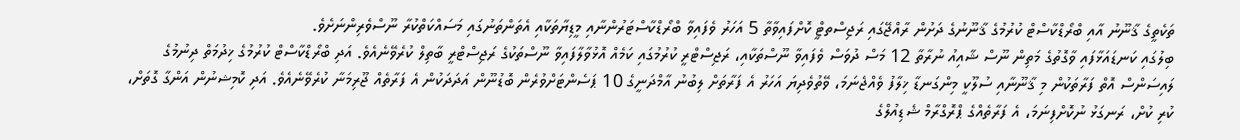ތަކެތީގެ ޤާނޫނު އާއި ބްރޯޑްކާސްޓް ކުރުމުގެ ޤާނޫނުގެ ދަށުން ރާއްޖޭގައި ރަޖިސްތޓްީ ކޮށްފައިވާތާ 5 އަހަރު ވެފައިވާ ބްރޯޑްކާސްޓަރުންނާއި މީޑިޔާތަކާއި އެތަންތަނުގައި މަސައްކަތްކުރާ ނޫސްވެރިންނަށެވެ.
ބިލުގައި ކަނޑައަޅާފައި ވާގޮތުގެ މަތިން ނޫސް ޝާއިއު ނުރާތާ 12 މަސް ދުވަސް ވެފައިވާ ނޫސްތަކާއި، ރަޖިސްޓްރީ ކުރުމުގައި ކަމެއް އޮޅުވާލާފައިވާ ނޫސްތަކުގެ ރަޖިސްޓްރީ ބާތިލް ކުރެވޭނެއެވެ. އަދި ބްރޯޑްކާސްޓް ކުރުމުގެ ޚިދުމަތް ދިނުމުގެ ލައިސަންސް އޮތް ފަރާތަކުން މި ޤާނޫނާއި ސުލޫކީ މިންގަނޑާ ޚިލާފު ވެއްޖެނަމަ، ވޭތުވެދިޔަ އަހަރު އެ ފަރާތަށް ލިބުނު އާމްދަނީގެ 10 ޕަސެންޓަށްވުރެން ބޮޑުނޫން އަދަދަކުން އެ ފަރާތެއް ޖޫރިމަނާ ކުރެވޭނެއެވެ. އަދި ކޮމިޝނުން އަންގާ ގޮތަށް، ކުރި ކުށް، ރަނގަޅު ނުކޮށްފިނަމަ، އެ ފަރާތެއްގެ ޕްރޮގްރާމް ޝެޑިއުލްގެ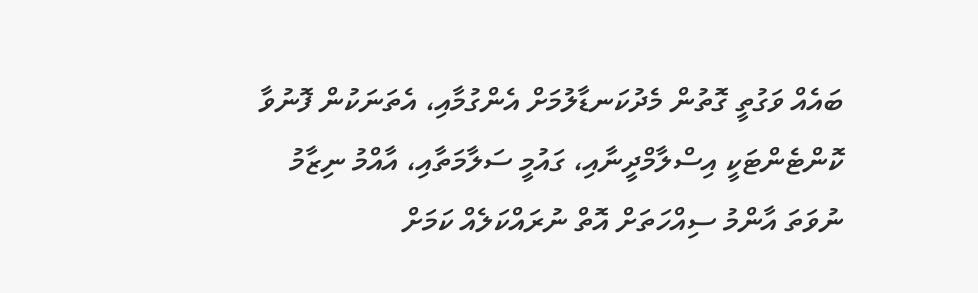ބައެއް ވަގުތީ ގޮތުން މެދުކަނޑާލުމަށް އެންގުމާއި، އެތަނަކުން ފޮނުވާ ކޮންޓެންޓަކީ އިސްލާމްދީނާއި، ގައުމީ ސަލާމަތާއި، އާއްމު ނިޒާމު ނުވަތަ އާންމު ސިއްހަތަށް އޮތް ނުރައްކަލެއް ކަމަށް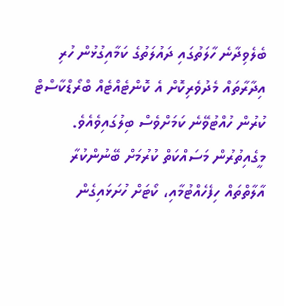ބެލެވިދާނެ ހާލަތުގައި ދައުލަތުގެ ކަމާއިގުޅުން ހުރި އިދާރާތައް މެދުވެރިކޮށް އެ ކޮންޓެއްޓެއް ބްރޯޑްކާސްޓް ކުރުން ހުއްޓުވޭނެ ކަމަށްވެސް ބިލުގައިވެއެވެ.
މީގެއިތުރުން މަސައްކަތް ކުރުމަށް ބޭނުންކުރާ އާލާތްތައް ހިފެހެއްޓުމާއި، ކޯޓަށް ހުށަޅައިގެން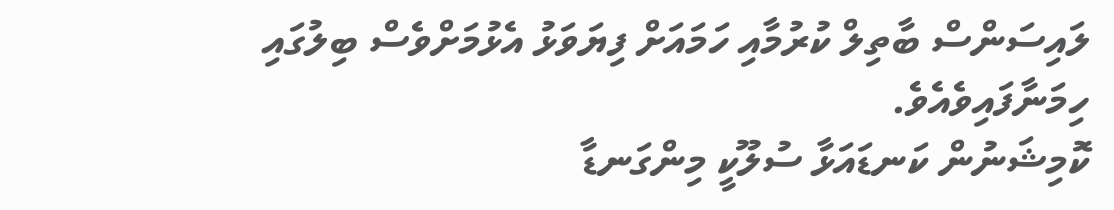ލައިސަންސް ބާތިލް ކުރުމާއި ހަމައަށް ފިޔަވަޅު އެޅުމަށްވެސް ބިލުގައި ހިމަނާފައިވެއެވެ.
ކޮމިޝަނުން ކަނޑައަޅާ ސުލޫކީ މިންގަނޑާ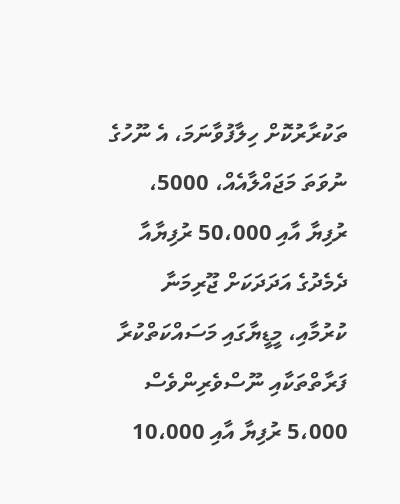ތަކުރާރުކޮށް ހިލާފުވާނަމަ، އެ ނޫހުގެ ނުވަތަ މަޖައްލާއެއް، 5000، ރުފިޔާ އާއި 50،000 ރުފިޔާއާ ދެމެދުގެ އަދަދަކަށް ޖޫރިމަނާ ކުރުމާއި، މީޑީޔާގައި މަސައްކަތްކުރާ ފަރާތްތަކާއި ނޫސްވެރިންވެސް 5،000 ރުފިޔާ އާއި 10،000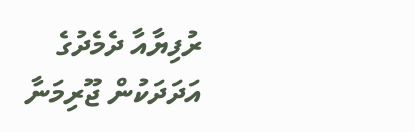ރުފިޔާއާ ދެމެދުގެ އަދަދަކުން ޖޫރިމަނާ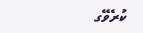ކުރެވޭގ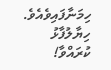ހިމަނާފައިވެއެވެ.
ހިޔާލުފާޅު ކުރައްވާ!